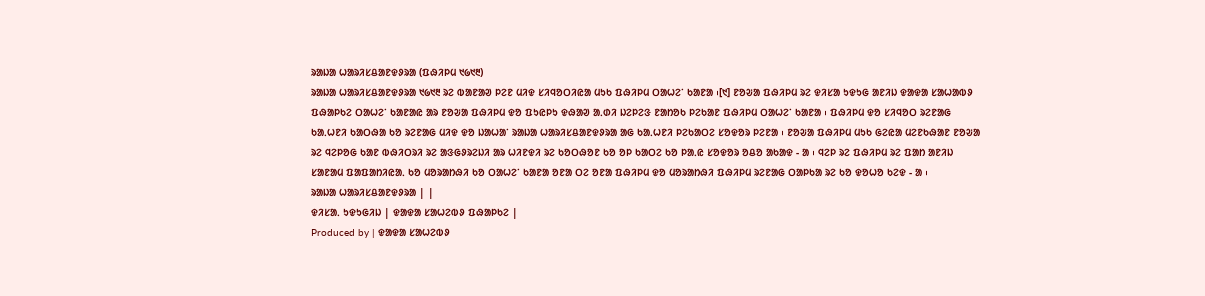ᱨᱟᱡᱟ ᱦᱟᱨᱤᱥᱪᱟᱱᱫᱽᱨᱟ (ᱯᱷᱤᱞᱢ ᱑᱙᱑᱓)
ᱨᱟᱡᱟ ᱦᱟᱨᱤᱥᱪᱟᱱᱫᱽᱨᱟ ᱑᱙᱑᱓ ᱨᱮ ᱵᱟᱱᱟᱣ ᱞᱮᱱ ᱢᱤᱫ ᱥᱤᱧᱚᱛᱤᱭᱟ ᱢᱩᱠ ᱯᱷᱤᱞᱢ ᱛᱟᱦᱮᱸ ᱠᱟᱱᱟ ᱾[᱑] ᱱᱚᱶᱟ ᱯᱷᱤᱞᱢ ᱨᱮ ᱫᱤᱥᱟ ᱩᱫᱩᱜ ᱟᱱᱤᱡ ᱫᱟᱫᱟ ᱥᱟᱦᱟᱵᱽ ᱯᱷᱟᱞᱠᱮ ᱛᱟᱦᱮᱸ ᱠᱟᱱᱟᱭ ᱟᱨ ᱱᱚᱶᱟ ᱯᱷᱤᱞᱢ ᱫᱚ ᱯᱩᱭᱞᱩ ᱫᱷᱟᱣ ᱟᱹᱰᱤ ᱡᱮᱞᱮᱝ ᱱᱟᱴᱚᱠ ᱞᱮᱠᱟᱱ ᱯᱷᱤᱞᱢ ᱛᱟᱦᱮᱸ ᱠᱟᱱᱟ ᱾ ᱯᱷᱤᱞᱢ ᱫᱚ ᱥᱤᱧᱚᱛ ᱨᱮᱱᱟᱜ ᱠᱟᱹᱦᱱᱤ ᱠᱟᱛᱷᱟ ᱠᱚ ᱨᱮᱱᱟᱜ ᱢᱤᱫ ᱫᱚ ᱡᱟᱦᱟᱸ ᱨᱟᱡᱟ ᱦᱟᱨᱤᱥᱪᱟᱱᱫᱽᱨᱟ ᱟᱜ ᱠᱟᱹᱦᱱᱤ ᱞᱮᱠᱟᱛᱮ ᱥᱚᱫᱚᱨ ᱞᱮᱱᱟ ᱾ ᱱᱚᱶᱟ ᱯᱷᱤᱞᱢ ᱢᱩᱠ ᱜᱮᱭᱟ ᱢᱮᱱᱠᱷᱟᱱ ᱱᱚᱶᱟ ᱨᱮ ᱧᱮᱞᱚᱜ ᱠᱟᱱ ᱵᱷᱤᱛᱨᱤ ᱨᱮ ᱟᱝᱜᱽᱨᱮᱡᱤ ᱟᱨ ᱦᱤᱱᱫᱤ ᱨᱮ ᱠᱚᱛᱷᱚᱱ ᱠᱚ ᱚᱞ ᱠᱟᱛᱮ ᱠᱚ ᱞᱟᱹᱭ ᱥᱚᱫᱚᱨ ᱚᱪᱚ ᱟᱠᱟᱫ - ᱟ ᱾ ᱧᱮᱞ ᱨᱮ ᱯᱷᱤᱞᱢ ᱨᱮ ᱯᱟᱴ ᱟᱱᱤᱡ ᱥᱟᱱᱟᱢ ᱯᱟᱯᱟᱴᱤᱭᱟᱹ ᱠᱚ ᱢᱚᱨᱟᱴᱷᱤ ᱠᱚ ᱛᱟᱦᱮᱸ ᱠᱟᱱᱟ ᱚᱱᱟ ᱛᱮ ᱚᱱᱟ ᱯᱷᱤᱞᱢ ᱫᱚ ᱢᱚᱨᱟᱴᱷᱤ ᱯᱷᱤᱞᱢ ᱨᱮᱱᱟᱜ ᱛᱟᱞᱠᱟ ᱨᱮ ᱠᱚ ᱫᱚᱦᱚ ᱠᱮᱫ - ᱟ ᱾
ᱨᱟᱡᱟ ᱦᱟᱨᱤᱥᱪᱟᱱᱫᱽᱨᱟ | |
ᱫᱤᱥᱟᱹ ᱩᱫᱩᱜᱤᱡ | ᱫᱟᱫᱟ ᱥᱟᱦᱮᱵᱽ ᱯᱷᱟᱞᱠᱮ |
Produced by | ᱫᱟᱫᱟ ᱥᱟᱦᱮᱵᱽ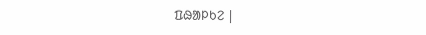ᱯᱷᱟᱞᱠᱮ |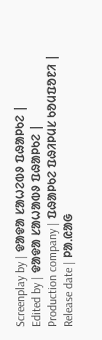Screenplay by | ᱫᱟᱫᱟ ᱥᱟᱦᱮᱵᱽ ᱯᱷᱟᱞᱠᱮ |
Edited by | ᱫᱟᱫᱟ ᱥᱟᱦᱟᱵᱽ ᱯᱷᱟᱞᱠᱮ |
Production company | ᱯᱷᱟᱞᱠᱮ ᱯᱷᱤᱞᱢᱥ ᱠᱚᱢᱯᱚᱱᱤ |
Release date | ᱞᱟᱹᱭᱟᱜ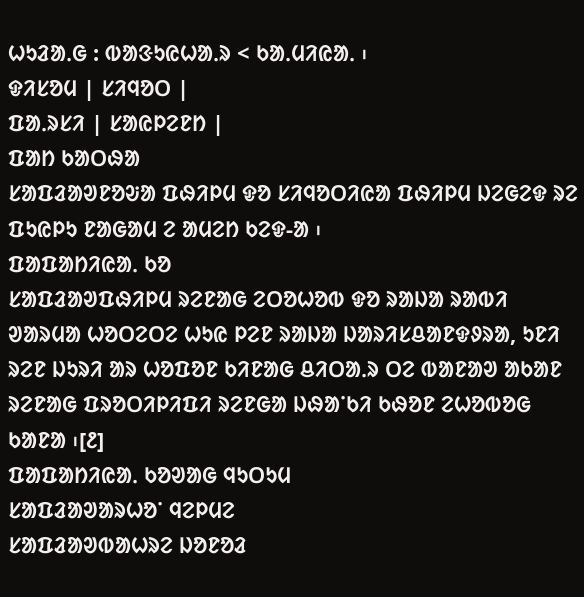ᱦᱩᱲᱟᱹᱜ : ᱵᱟᱝᱩᱭᱦᱟᱹᱨ < ᱠᱟᱹᱢᱤᱭᱟᱹ ᱾
ᱫᱤᱥᱚᱢ | ᱥᱤᱧᱚᱛ |
ᱯᱟᱹᱨᱥᱤ | ᱥᱟᱭᱞᱮᱱᱴ |
ᱯᱟᱴ ᱠᱟᱛᱷᱟ
ᱥᱟᱯᱲᱟᱣᱱᱚᱶᱟ ᱯᱷᱤᱞᱢ ᱫᱚ ᱥᱤᱧᱚᱛᱤᱭᱟ ᱯᱷᱤᱞᱢ ᱡᱮᱜᱮᱫ ᱨᱮ ᱯᱩᱭᱞᱩ ᱱᱟᱜᱟᱢ ᱮ ᱟᱢᱮᱴ ᱠᱮᱫ-ᱟ ᱾
ᱯᱟᱯᱟᱴᱤᱭᱟᱹ ᱠᱚ
ᱥᱟᱯᱲᱟᱣᱯᱷᱤᱞᱢ ᱨᱮᱱᱟᱜ ᱮᱛᱚᱦᱚᱵ ᱫᱚ ᱨᱟᱡᱟ ᱨᱟᱵᱤ ᱣᱟᱨᱢᱟ ᱦᱚᱛᱮᱛᱮ ᱦᱩᱭ ᱞᱮᱱ ᱨᱟᱡᱟ ᱡᱟᱨᱤᱥᱪᱟᱱᱫᱽᱨᱟ, ᱩᱱᱤ ᱨᱮᱱ ᱡᱩᱨᱤ ᱟᱨ ᱦᱚᱯᱚᱱ ᱠᱤᱱᱟᱜ ᱪᱤᱛᱟᱹᱨ ᱛᱮ ᱵᱟᱱᱟᱣ ᱟᱠᱟᱱ ᱨᱮᱱᱟᱜ ᱯᱨᱚᱛᱤᱞᱤᱯᱤ ᱨᱮᱱᱜᱟ ᱡᱷᱟᱸᱠᱤ ᱠᱷᱚᱱ ᱮᱦᱚᱵᱚᱜ ᱠᱟᱱᱟ ᱾[᱒]
ᱯᱟᱯᱟᱴᱤᱭᱟᱹ ᱠᱚᱣᱟᱜ ᱧᱩᱛᱩᱢ
ᱥᱟᱯᱲᱟᱣᱟᱨᱦᱚᱸ ᱧᱮᱞᱢᱮ
ᱥᱟᱯᱲᱟᱣᱵᱟᱦᱨᱮ ᱡᱚᱱᱚᱲ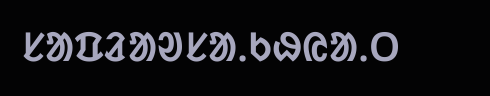ᱥᱟᱯᱲᱟᱣᱥᱟᱹᱠᱷᱭᱟᱹᱛ